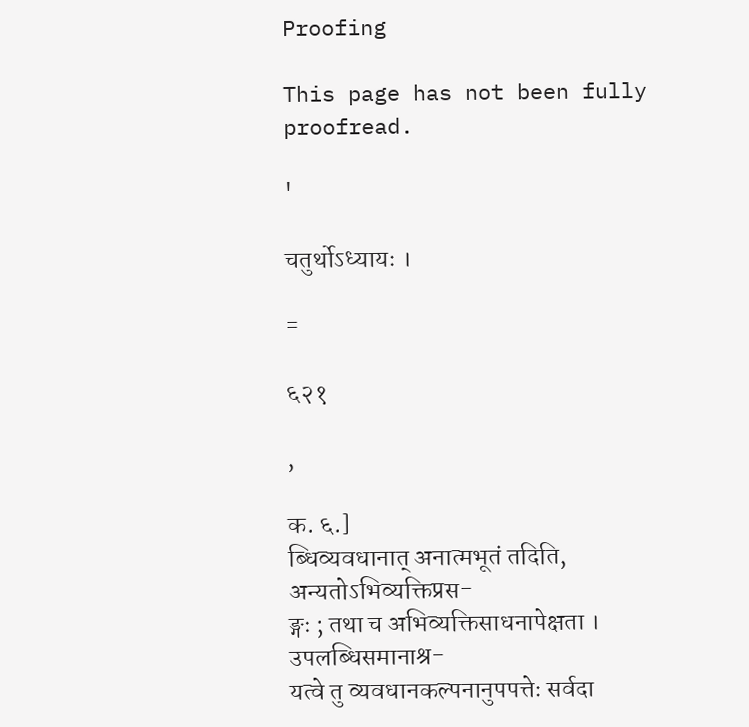Proofing

This page has not been fully proofread.

'

चतुर्थोऽध्यायः ।

=

६२१

,

क. ६.]
ब्धिव्यवधानात् अनात्मभूतं तदिति, अन्यतोऽभिव्यक्तिप्रस-
ङ्गः ; तथा च अभिव्यक्तिसाधनापेक्षता । उपलब्धिसमानाश्र-
यत्वे तु व्यवधानकल्पनानुपपत्तेः सर्वदा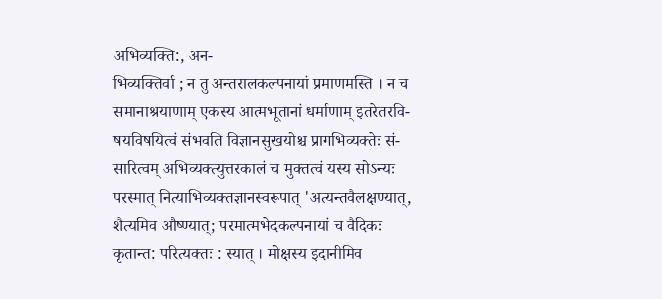अभिव्यक्ति:, अन-
भिव्यक्तिर्वा ; न तु अन्तरालकल्पनायां प्रमाणमस्ति । न च
समानाश्रयाणाम् एकस्य आत्मभूतानां धर्माणाम् इतरेतरवि-
षयविषयित्वं संभवति विज्ञानसुखयोश्च प्रागभिव्यक्तेः सं-
सारित्वम् अभिव्यक्त्युत्तरकालं च मुक्तत्वं यस्य सोऽन्यः
परस्मात् नित्याभिव्यक्तज्ञानस्वरूपात् 'अत्यन्तवैलक्षण्यात्,
शैत्यमिव औष्ण्यात्; परमात्मभेदकल्पनायां च वैदिकः
कृतान्त: परित्यक्तः : स्यात् । मोक्षस्य इदानीमिव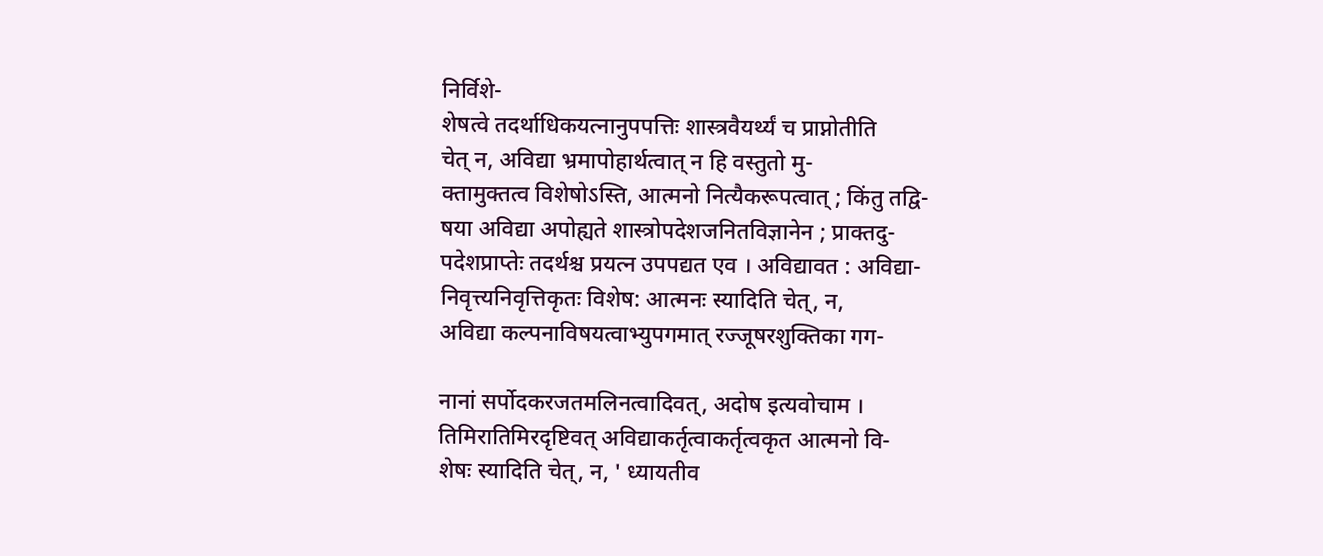निर्विशे-
शेषत्वे तदर्थाधिकयत्नानुपपत्तिः शास्त्रवैयर्थ्यं च प्राप्नोतीति
चेत् न, अविद्या भ्रमापोहार्थत्वात् न हि वस्तुतो मु-
क्तामुक्तत्व विशेषोऽस्ति, आत्मनो नित्यैकरूपत्वात् ; किंतु तद्वि-
षया अविद्या अपोह्यते शास्त्रोपदेशजनितविज्ञानेन ; प्राक्तदु-
पदेशप्राप्तेः तदर्थश्च प्रयत्न उपपद्यत एव । अविद्यावत : अविद्या-
निवृत्त्यनिवृत्तिकृतः विशेष: आत्मनः स्यादिति चेत्, न,
अविद्या कल्पनाविषयत्वाभ्युपगमात् रज्जूषरशुक्तिका गग-

नानां सर्पोदकरजतमलिनत्वादिवत्, अदोष इत्यवोचाम ।
तिमिरातिमिरदृष्टिवत् अविद्याकर्तृत्वाकर्तृत्वकृत आत्मनो वि-
शेषः स्यादिति चेत्, न, ' ध्यायतीव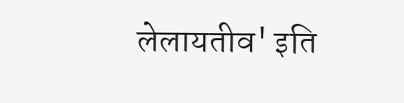लेलायतीव' इति